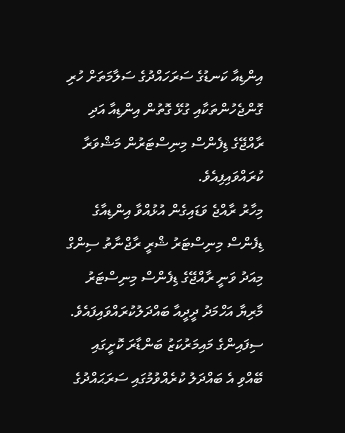އިންޑިއާ ކަނޑުގެ ސަރަހައްދުގެ ސަލާމަތަށް ހުރި ގޮންޖެހުންތަކާއި ގުޅޭ ގޮތުން އިންޑިއާ އަދި ރާއްޖޭގެ ޑިފެންސް މިނިސްޓަރުން މަޝްވަރާ ކުރައްވައިފިއެވެ.
މިހާރު ރާއްޖެ ވަޑައިގެން އުޅުއްވާ އިންޑިއާގެ ޑިފެންސް މިނިސްޓަރު ޝްރީ ރާޖްނާތު ސިންގް މިއަދު ވަނީ ރާއްޖޭގެ ޑިފެންސް މިނިސްޓަރު މާރިޔާ އަހްމަދު ދީދީއާ ބައްދަލުކުރައްވައިފައެވެ.
ސިފައިންގެ މައިމަރުކަޒު ބަންޑާރަ ކޮށީގައި ބޭއްވި އެ ބައްދަލު ކުރެއްވުމުގައި ސަރަޙައްދުގެ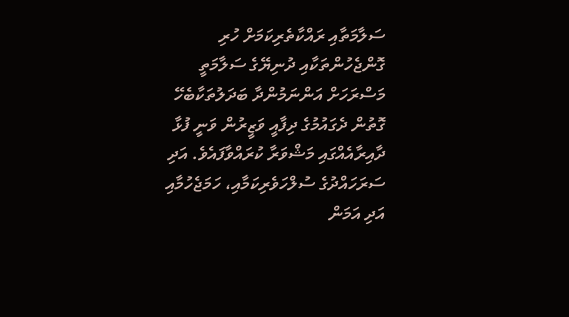ސަލާމަތާއި ރައްކާތެރިކަމަށް ހުރި ގޮންޖެހުންތަކާއި ދުނިޔޭގެ ސަލާމަތީ މަސްރަހަށް އަންނަމުންދާ ބަދަލުތަކާބެހޭ ގޮތުން ދެގައުމުގެ ދިފާއީ ވަޒީރުން ވަނީ ފުޅާ ދާއިރާއެއްގައި މަޝްވަރާ ކުރައްވާފައެވެ. އަދި ސަރަހައްދުގެ ސުލްހަވެރިކަމާއި، ހަމަޖެހުމާއި އަދި އަމަން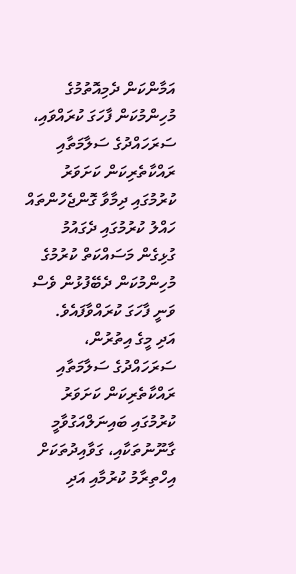އަމާންކަން ދެމިއޮތުމުގެ މުހިންމުކަން ފާހަގަ ކުރައްވައި، ސަރަހައްދުގެ ސަލާމަތާއި ރައްކާތެރިކަން ކަށަވަރު ކުރުމުގައި ދިމާވާ ގޮންޖެހުންތައް ހައްލު ކުރުމުގައި ދެގައުމު ގުޅިގެން މަސައްކަތް ކުރުމުގެ މުހިންމުކަން ދެބޭފުޅުން ވެސް ވަނީ ފާހަގަ ކުރައްވާފައެވެ.
އަދި މީގެ އިތުރުން، ސަރަހައްދުގެ ސަލާމަތާއި ރައްކާތެރިކަން ކަށަވަރު ކުރުމުގައި ބައިނަލްއަގުވާމީ ގާނޫނުތަކާއި، ގަވާއިދުތަކަށް އިހްތިރާމު ކުރުމާއި އަދި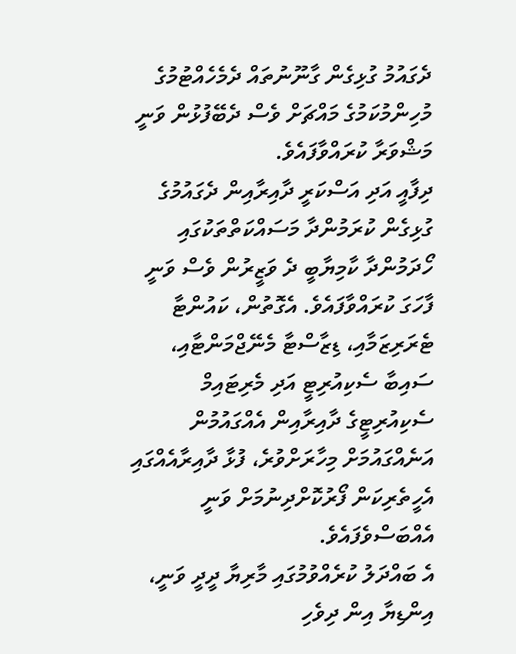ދެގައުމު ގުޅިގެން ގާނޫނުތައް ދެމެހެއްޓުމުގެ މުހިންމުކަމުގެ މައްޗަށް ވެސް ދެބޭފުޅުން ވަނީ މަޝްވަރާ ކުރައްވާފައެވެ.
ދިފާއީ އަދި އަސްކަރީ ދާއިރާއިން ދެގައުމުގެ ގުޅިގެން ކުރަމުންދާ މަސައްކަތްތަކުގައި ހޯދަމުންދާ ކާމިޔާބީ ދެ ވަޒީރުން ވެސް ވަނީ ފާހަގަ ކުރައްވާފައެވެ. އެގޮތުން، ކައުންޓާ ޓެރަރިޒަމާއި، ޑިޒާސްޓާ މެނޭޖްމަންޓާއި، ސައިބާ ސެކިއުރިޓީ އަދި މެރިޓައިމް ސެކިއުރިޓީގެ ދާއިރާއިން އެއްގައުމުން އަނެއްގައުމަށް މިހާރަށްވުރެ، ފުޅާ ދާއިރާއެއްގައި އެހީތެރިކަން ފޯރުކޮށްދިނުމަށް ވަނީ އެއްބަސްވެފައެވެ.
އެ ބައްދަލު ކުރެއްވުމުގައި މާރިޔާ ދީދީ ވަނީ، އިންޑިޔާ އިން ދިވެހި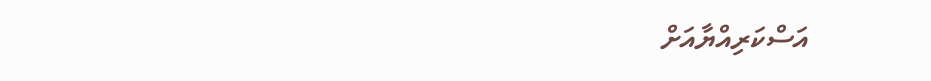އަސްކަރިއްޔާއަށް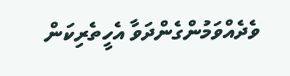ވެދެއްވަމުންގެންދަވާ އެހީތެރިކަން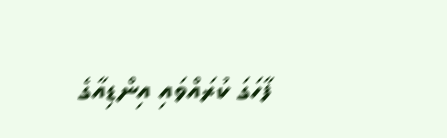ފާހަގަ ކުރައްވައި އިންޑިއާގެ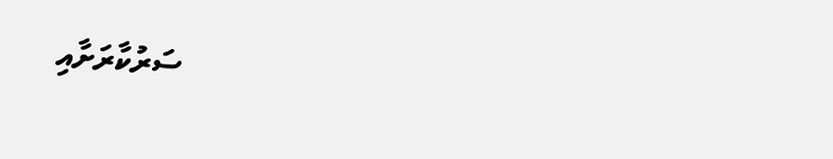ސަރުކާރަށާއި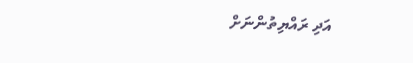އަދި ރައްޔިތުންނަށް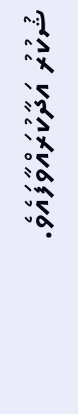ޝުކުރު އަދާކުރައްވާފައެވެ.